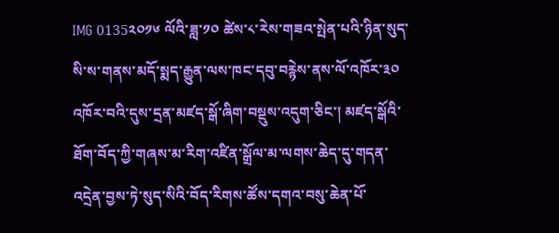IMG 0135༢༠༡༦ ལོའི་ཟླ་༡༠ ཚེས་༨་རེས་གཟའ་སྤེན་པའི་ཉིན་སུད་སི་ས་གནས་མདོ་སྨད་རྒྱུན་ལས་ཁང་དབུ་བརྙེས་ནས་ལོ་འཁོར་༣༠ འཁོར་བའི་དུས་དྲན་མཛད་སྒོ་ཞིག་བསྡུས་འདུག་ཅིང་། མཛད་སྒོའི་ཐོག་བོད་ཀྱི་གཞས་མ་རིག་འཛིན་སྒྲོལ་མ་ལགས་ཆེད་དུ་གདན་འདྲེན་བྱས་ཏེ་སུད་སིའི་བོད་རིགས་ཚོས་དགའ་བསུ་ཆེན་པོ་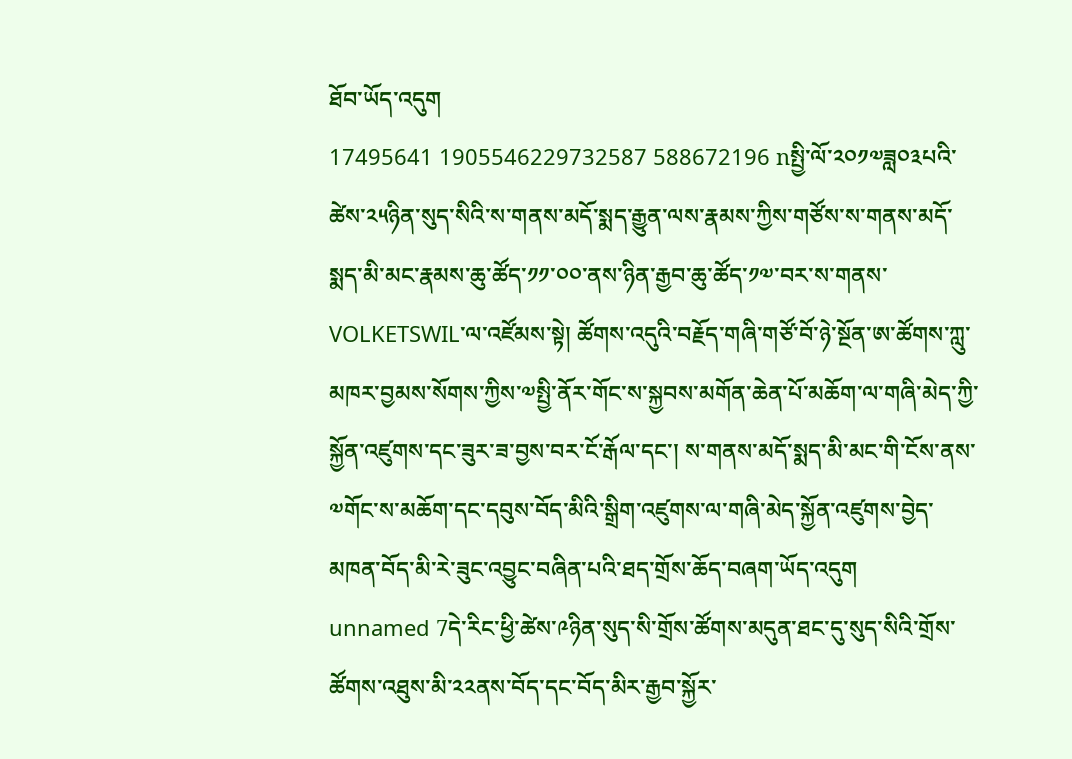ཐོབ་ཡོད་འདུག
17495641 1905546229732587 588672196 nསྤྱི་ལོ་༢༠༡༧ཟླ༠༣པའི་ཚེས་༢༥ཉིན་སུད་སིའི་ས་གནས་མདོ་སྨད་རྒྱུན་ལས་རྣམས་ཀྱིས་གཙོས་ས་གནས་མདོ་སྨད་མི་མང་རྣམས་ཆུ་ཚོད་༡༡་༠༠་ནས་ཉིན་རྒྱབ་ཆུ་ཚོད་༡༧་བར་ས་གནས་VOLKETSWIL་ལ་འཛོམས་སྟེ། ཚོགས་འདུའི་བརྗོད་གཞི་གཙོ་བོ་ཉེ་སྔོན་ཨ་ཚོགས་ཀླུ་མཁར་བྱམས་སོགས་ཀྱིས་༧སྤྱི་ནོར་གོང་ས་སྐྱབས་མགོན་ཆེན་པོ་མཆོག་ལ་གཞི་མེད་ཀྱི་སྐྱོན་འཛུགས་དང་ཟུར་ཟ་བྱས་བར་ངོ་རྒོལ་དང་། ས་གནས་མདོ་སྨད་མི་མང་གི་ངོས་ནས་ ༧གོང་ས་མཆོག་དང་དབུས་བོད་མིའི་སྒྲིག་འཛུགས་ལ་གཞི་མེད་སྐྱོན་འཛུགས་བྱེད་མཁན་བོད་མི་རེ་ཟུང་འབྱུང་བཞིན་པའི་ཐད་གྲོས་ཆོད་བཞག་ཡོད་འདུག
unnamed 7དེ་རིང་ཕྱི་ཚེས་༩ཉིན་སུད་སི་གྲོས་ཚོགས་མདུན་ཐང་དུ་སུད་སིའི་གྲོས་ཚོགས་འཐུས་མི་༢༢ནས་བོད་དང་བོད་མིར་རྒྱབ་སྐྱོར་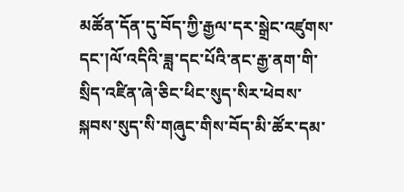མཚོན་དོན་དུ་བོད་ཀྱི་རྒྱལ་དར་སྒྲེང་འཛུགས་དང་།ལོ་འདིའི་ཟླ་དང་པོའི་ནང་རྒྱ་ནག་གི་སྲིད་འཛིན་ཞེ་ཅིང་ཕིང་སུད་སིར་ཕེབས་སྐབས་སུད་སི་གཞུང་གིས་བོད་མི་ཚོར་དམ་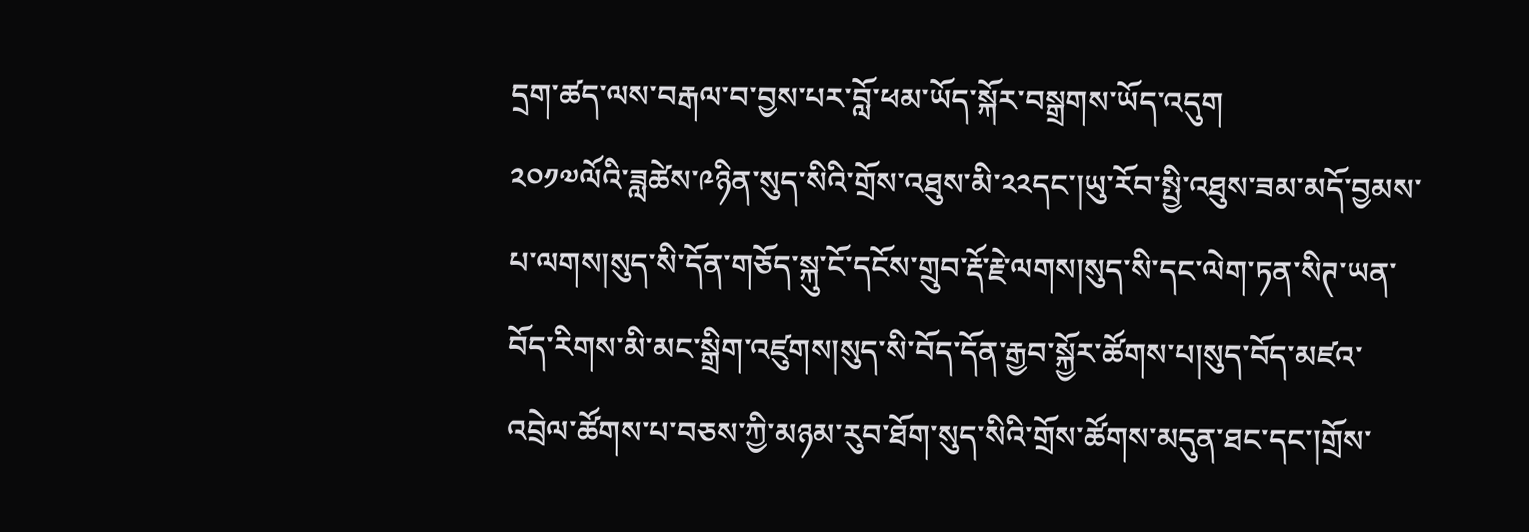དྲག་ཚད་ལས་བརྒལ་བ་བྱས་པར་བློ་ཕམ་ཡོད་སྐོར་བསྒྲགས་ཡོད་འདུག
༢༠༡༧ལོའི་ཟླཚེས་༩ཉིན་སུད་སིའི་གྲོས་འཐུས་མི་༢༢དང་།ཡུ་རོབ་སྤྱི་འཐུས་ཟམ་མདོ་བྱམས་པ་ལགས།སུད་སི་དོན་གཅོད་སྐུ་ངོ་དངོས་གྲུབ་རྡོ་རྗེ་ལགས།སུད་སི་དང་ལེག་ཏན་སིཊ་ཡན་བོད་རིགས་མི་མང་སྒྲིག་འཛུགས།སུད་སི་བོད་དོན་རྒྱབ་སྐྱོར་ཚོགས་པ།སུད་བོད་མཛའ་འབྲེལ་ཚོགས་པ་བཅས་ཀྱི་མཉམ་རུབ་ཐོག་སུད་སིའི་གྲོས་ཚོགས་མདུན་ཐང་དང་།གྲོས་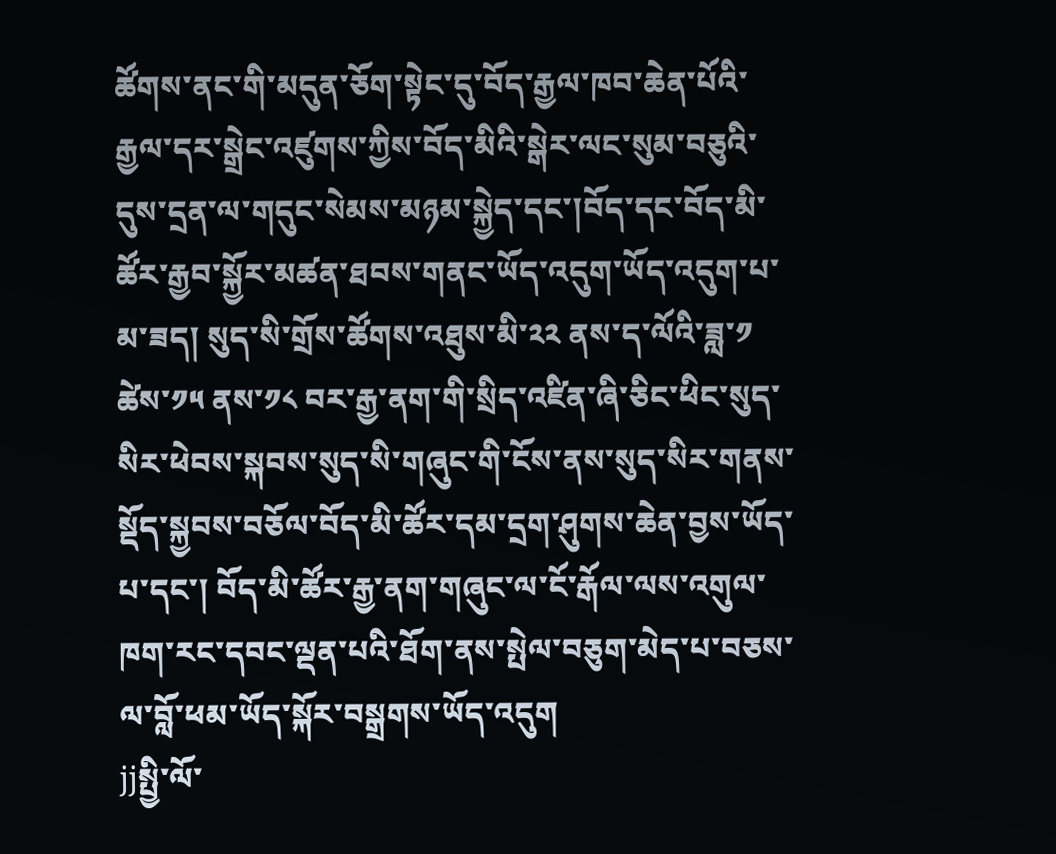ཚོགས་ནང་གི་མདུན་ཅོག་སྟེང་དུ་བོད་རྒྱལ་ཁབ་ཆེན་པོའི་རྒྱལ་དར་སྒྲེང་འཛུགས་ཀྱིས་བོད་མིའི་སྒེར་ལང་སུམ་བཅུའི་དུས་དྲན་ལ་གདུང་སེམས་མཉམ་སྐྱེད་དང་།བོད་དང་བོད་མི་ཚོར་རྒྱབ་སྐྱོར་མཚན་ཐབས་གནང་ཡོད་འདུག་ཡོད་འདུག་པ་མ་ཟད། སུད་སི་གྲོས་ཚོགས་འཐུས་མི་༢༢ ནས་ད་ལོའི་ཟླ་༡ ཚེས་༡༥ ནས་༡༨ བར་རྒྱ་ནག་གི་སྲིད་འཛིན་ཞི་ཅིང་ཕིང་སུད་སིར་ཕེབས་སྐབས་སུད་སི་གཞུང་གི་ངོས་ནས་སུད་སིར་གནས་སྡོད་སྐྱབས་བཅོལ་བོད་མི་ཚོར་དམ་དྲག་ཤུགས་ཆེན་བྱས་ཡོད་པ་དང་། བོད་མི་ཚོར་རྒྱ་ནག་གཞུང་ལ་ངོ་རྒོལ་ལས་འགུལ་ཁག་རང་དབང་ལྡན་པའི་ཐོག་ནས་སྤེལ་བཅུག་མེད་པ་བཅས་ལ་བློ་ཕམ་ཡོད་སྐོར་བསྒྲགས་ཡོད་འདུག
jjསྤྱི་ལོ་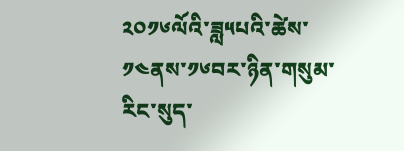༢༠༡༦ལོའི་ཟླ༥པའི་ཚེས་༡༤ནས་༡༦བར་ཉིན་གསུམ་རིང་སུད་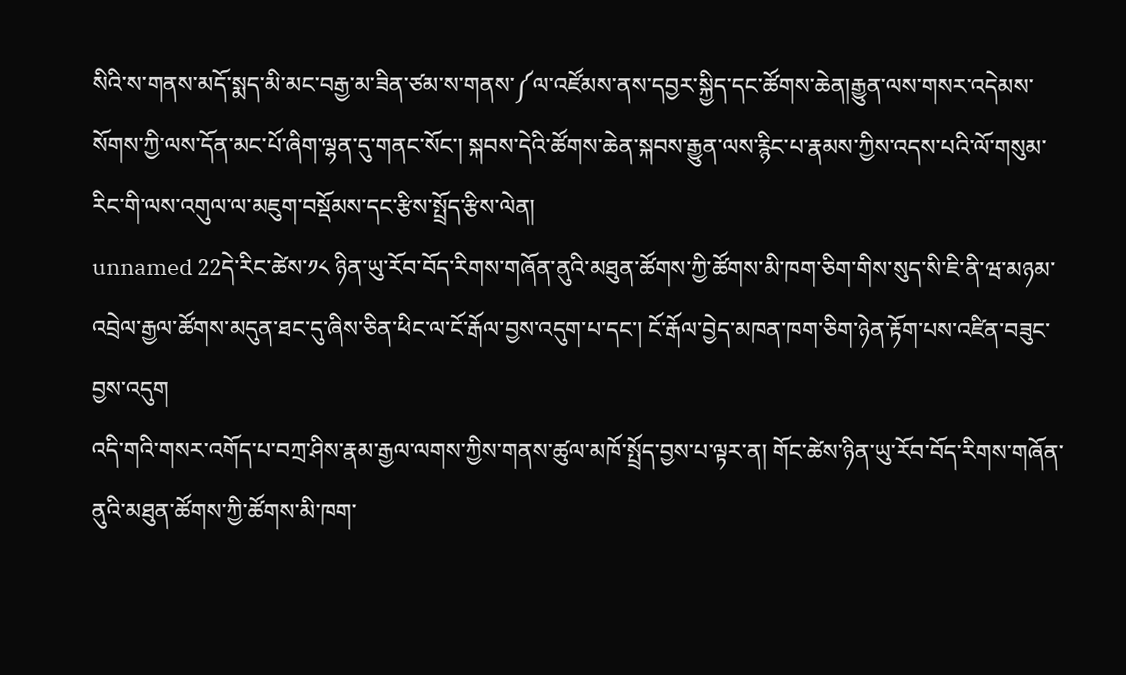སིའི་ས་གནས་མདོ་སྨད་མི་མང་བརྒྱ་མ་ཟིན་ཙམ་ས་གནས་༼ལ་འཛོམས་ནས་དབྱར་སྐྱིད་དང་ཚོགས་ཆེན།རྒྱུན་ལས་གསར་འདེམས་སོགས་ཀྱི་ལས་དོན་མང་པོ་ཞིག་ལྷན་དུ་གནང་སོང་། སྐབས་དེའི་ཚོགས་ཆེན་སྐབས་རྒྱུན་ལས་རྙིང་པ་རྣམས་ཀྱིས་འདས་པའི་ལོ་གསུམ་རིང་གི་ལས་འགུལ་ལ་མཇུག་བསྡོམས་དང་རྩིས་སྤྲོད་རྩིས་ལེན།
unnamed 22དེ་རིང་ཚེས་༡༨ ཉིན་ཡུ་རོབ་བོད་རིགས་གཞོན་ནུའི་མཐུན་ཚོགས་ཀྱི་ཚོགས་མི་ཁག་ཅིག་གིས་སུད་སི་ཇི་ནི་ཝ་མཉམ་འབྲེལ་རྒྱལ་ཚོགས་མདུན་ཐང་དུ་ཞིས་ཅིན་ཕིང་ལ་ངོ་རྒོལ་བྱས་འདུག་པ་དང་། ངོ་རྒོལ་བྱེད་མཁན་ཁག་ཅིག་ཉེན་རྟོག་པས་འཛིན་བཟུང་བྱས་འདུག
འདི་གའི་གསར་འགོད་པ་བཀྲ་ཤིས་རྣམ་རྒྱལ་ལགས་ཀྱིས་གནས་ཚུལ་མཁོ་སྤྲོད་བྱས་པ་ལྟར་ན། གོང་ཚེས་ཉིན་ཡུ་རོབ་བོད་རིགས་གཞོན་ནུའི་མཐུན་ཚོགས་ཀྱི་ཚོགས་མི་ཁག་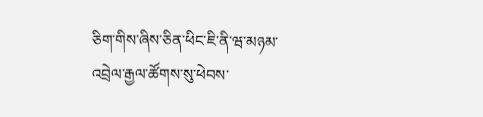ཅིག་གིས་ཞིས་ཅིན་ཕིང་ཇི་ནི་ཝ་མཉམ་འབྲེལ་རྒྱལ་ཚོགས་སུ་ཕེབས་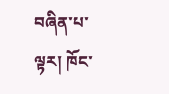བཞིན་པ་ལྟར། ཁོང་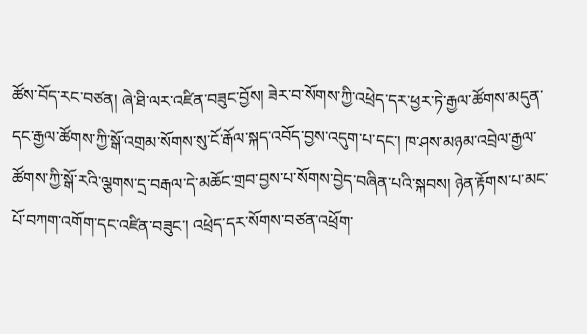ཚོས་བོད་རང་བཙན། ཞེ་ཐི་ལར་འཛིན་བཟུང་བྱོས། ཟེར་བ་སོགས་ཀྱི་འཕྲེད་དར་ཕྱར་ཏེ་རྒྱལ་ཚོགས་མདུན་དང་རྒྱལ་ཚོགས་ཀྱི་སྒོ་འགྲམ་སོགས་སུ་ངོ་རྒོལ་སྐད་འབོད་བྱས་འདུག་པ་དང་། ཁ་ཤས་མཉམ་འབྲེལ་རྒྱལ་ཚོགས་ཀྱི་སྒོ་རའི་ལྕགས་དྲ་བརྒལ་དེ་མཆོང་གྲབ་བྱས་པ་སོགས་བྱེད་བཞིན་པའི་སྐབས། ཉེན་རྟོགས་པ་མང་པོ་བཀག་འགོག་དང་འཛིན་བཟུང་། འཕྲེད་དར་སོགས་བཙན་འཕྲོག་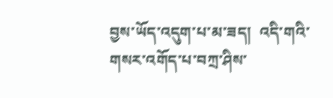བྱས་ཡོད་འདུག་པ་མ་ཟད།  འདི་གའི་གསར་འགོད་པ་བཀྲ་ཤིས་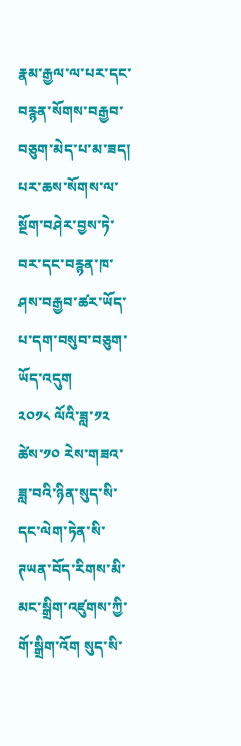རྣམ་རྒྱལ་ལ་པར་དང་བརྙན་སོགས་བརྒྱབ་བཅུག་མེད་པ་མ་ཟད། པར་ཆས་སོགས་ལ་སྔོག་བཤེར་བྱས་ཏེ་བར་དང་བརྙན་ཁ་ཤས་བརྒྱབ་ཚར་ཡོད་པ་དག་བསུབ་བཅུག་ཡོད་འདུག
༢༠༡༨ ལོའི་ཟླ་༡༢ ཚེས་༡༠ རེས་གཟའ་ཟླ་བའི་ཉིན་སུད་སི་དང་ལེག་ཏེན་སི་ཊཡན་བོད་རིགས་མི་མང་སྒྲིག་འཛུགས་ཀྱི་གོ་སྒྲིག་འོག སུད་སི་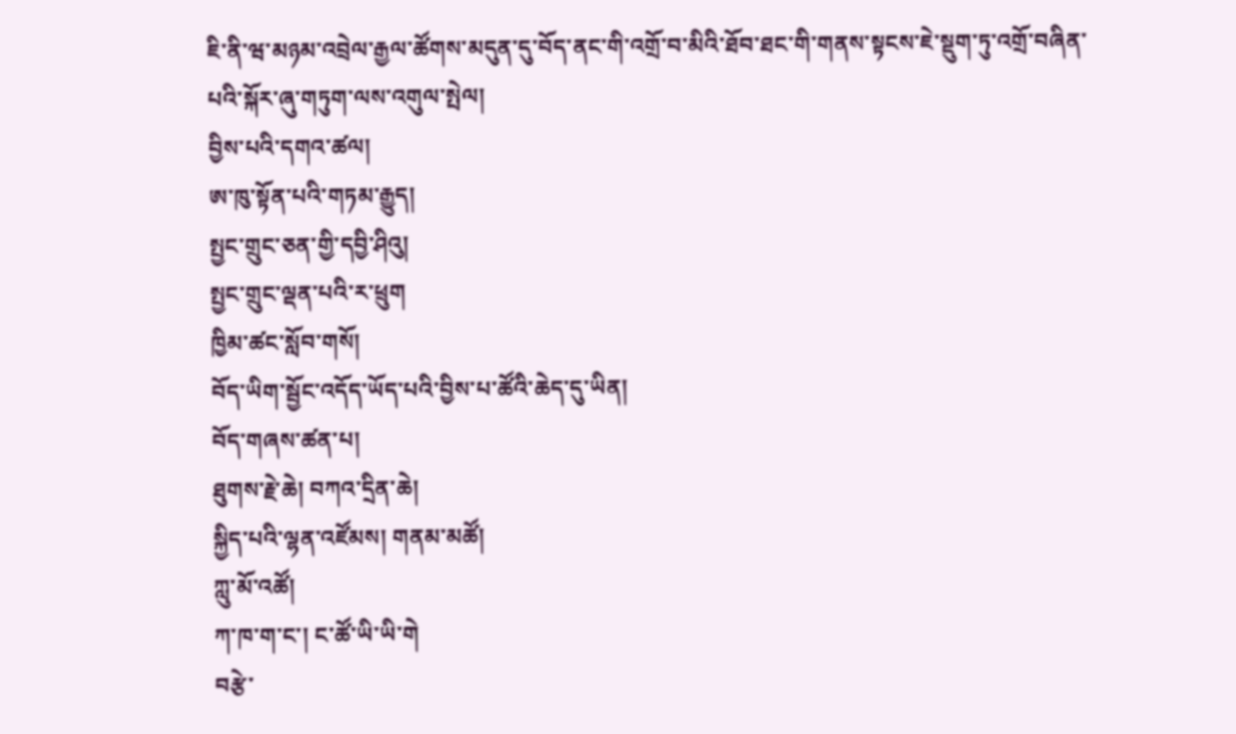ཇི་ནི་ཝ་མཉམ་འབྲེལ་རྒྱལ་ཚོགས་མདུན་དུ་བོད་ནང་གི་འགྲོ་བ་མིའི་ཐོབ་ཐང་གི་གནས་སྟངས་ཇེ་སྡུག་ཏུ་འགྲོ་བཞིན་པའི་སྐོར་ཞུ་གཏུག་ལས་འགུལ་སྤེལ།
བྱིས་པའི་དགའ་ཚལ།
ཨ་ཁུ་སྟོན་པའི་གཏམ་རྒྱུད།
སྤྱང་གྲུང་ཅན་གྱི་དབྱི་ཤིའུ།
སྤྱང་གྲུང་ལྡན་པའི་ར་ཕྲུག
ཁྱིམ་ཚང་སློབ་གསོ།
བོད་ཡིག་སྦྱོང་འདོད་ཡོད་པའི་བྱིས་པ་ཚོའི་ཆེད་དུ་ཡིན།
བོད་གཞས་ཚན་པ།
ཐུགས་རྗེ་ཆེ། བཀའ་དྲིན་ཆེ།
སྐྱིད་པའི་ལྷན་འཛོམས། གནམ་མཚོ།
ཀླུ་མོ་འཚོ།
ཀ་ཁ་ག་ང་། ང་ཚོ་ཡི་ཡི་གེ
བརྩེ་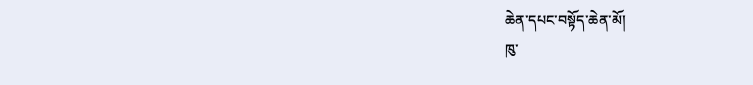ཆེན་དཔང་བསྟོད་ཆེན་མོ།
ཁུ་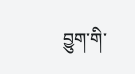བྱུག་གི་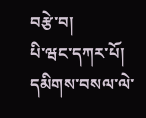བརྩེ་བ།
པི་ཝང་དཀར་པོ།
དམིགས་བསལ་ལེ་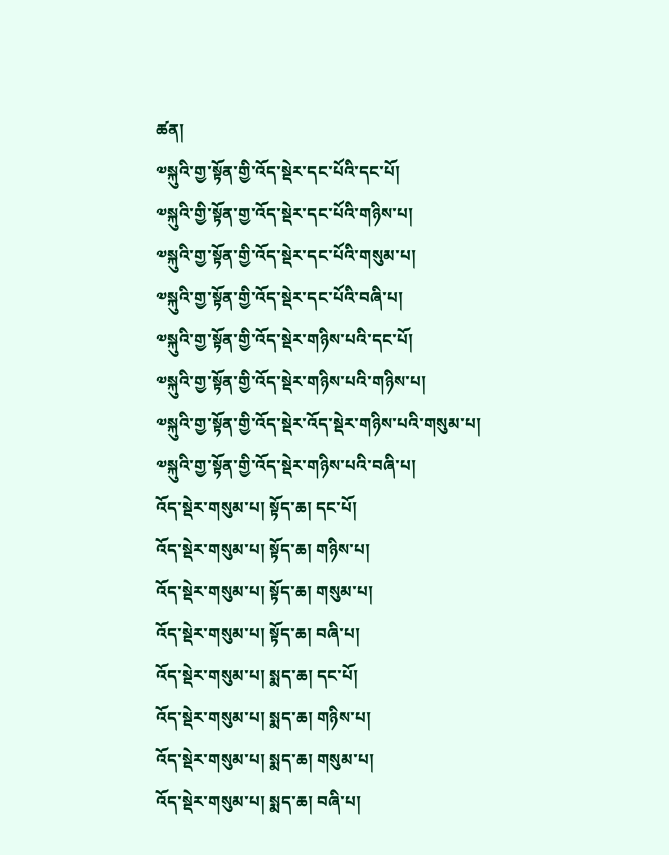ཚན།
༧སྐུའི་གྱ་སྟོན་གྱི་འོད་སྡེར་དང་པོའི་དང་པོ།
༧སྐུའི་གྱི་སྟོན་གྱ་འོད་སྡེར་དང་པོའི་གཉིས་པ།
༧སྐུའི་གྱ་སྟོན་གྱི་འོད་སྡེར་དང་པོའི་གསུམ་པ།
༧སྐུའི་གྱ་སྟོན་གྱི་འོད་སྡེར་དང་པོའི་བཞི་པ།
༧སྐུའི་གྱ་སྟོན་གྱི་འོད་སྡེར་གཉིས་པའི་དང་པོ།
༧སྐུའི་གྱ་སྟོན་གྱི་འོད་སྡེར་གཉིས་པའི་གཉིས་པ།
༧སྐུའི་གྱ་སྟོན་གྱི་འོད་སྡེར་འོད་སྡེར་གཉིས་པའི་གསུམ་པ།
༧སྐུའི་གྱ་སྟོན་གྱི་འོད་སྡེར་གཉིས་པའི་བཞི་པ།
འོད་སྡེར་གསུམ་པ། སྟོད་ཆ། དང་པོ།
འོད་སྡེར་གསུམ་པ། སྟོད་ཆ། གཉིས་པ།
འོད་སྡེར་གསུམ་པ། སྟོད་ཆ། གསུམ་པ།
འོད་སྡེར་གསུམ་པ། སྟོད་ཆ། བཞི་པ།
འོད་སྡེར་གསུམ་པ། སྨད་ཆ། དང་པོ།
འོད་སྡེར་གསུམ་པ། སྨད་ཆ། གཉིས་པ།
འོད་སྡེར་གསུམ་པ། སྨད་ཆ། གསུམ་པ།
འོད་སྡེར་གསུམ་པ། སྨད་ཆ། བཞི་པ།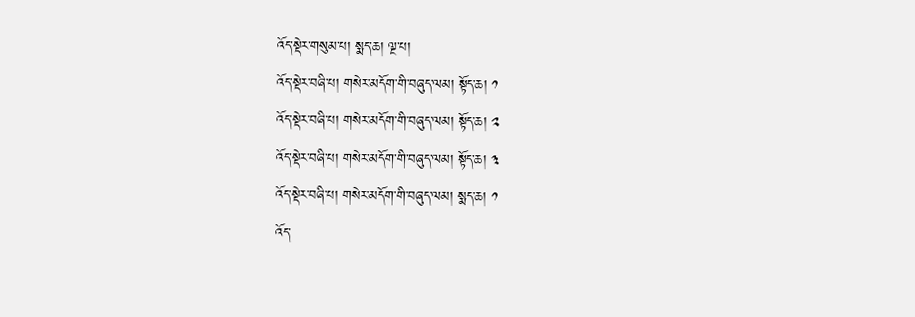འོད་སྡེར་གསུམ་པ། སྨད་ཆ། ལྔ་པ།
འོད་སྡེར་བཞི་པ། གསེར་མདོག་གི་བཞུད་ལམ། སྟོད་ཆ། ༡
འོད་སྡེར་བཞི་པ། གསེར་མདོག་གི་བཞུད་ལམ། སྟོད་ཆ། ༢
འོད་སྡེར་བཞི་པ། གསེར་མདོག་གི་བཞུད་ལམ། སྟོད་ཆ། ༣
འོད་སྡེར་བཞི་པ། གསེར་མདོག་གི་བཞུད་ལམ། སྨད་ཆ། ༡
འོད་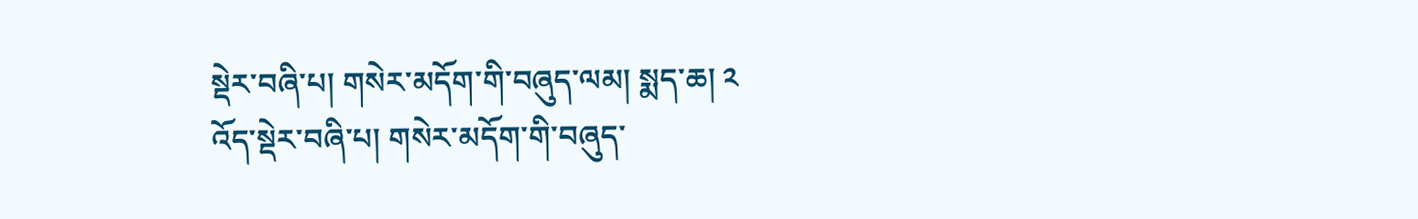སྡེར་བཞི་པ། གསེར་མདོག་གི་བཞུད་ལམ། སྨད་ཆ། ༢
འོད་སྡེར་བཞི་པ། གསེར་མདོག་གི་བཞུད་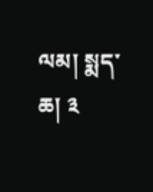ལམ། སྨད་ཆ། ༣